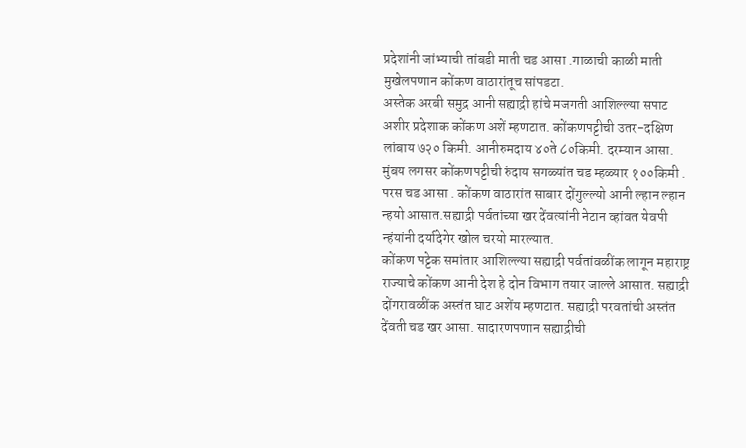प्रदेशांनी जांभ्याची तांबडी माती चड आसा .गाळाची काळी माती मुखेलपणान कोंकण वाठारांतूच सांपडटा.
अस्तेक अरबी समुद्र आनी सह्याद्री हांचे मजगती आशिल्ल्या सपाट अशीर प्रदेशाक कोंकण अशें म्हणटात. कोंकणपट्टीची उतर-दक्षिण लांबाय ७२० किमी. आनीरुमदाय ४०ते ८०किमी. दरम्यान आसा. मुंबय लगसर कोंकणपट्टीची रुंदाय सगळ्यांत चड म्हळ्यार १००किमी . परस चड आसा . कोंकण वाठारांत साबार दोंगुल्ल्यो आनी ल्हान ल्हान न्हयो आसात.सह्याद्री पर्वतांच्या खर देंवत्यांनी नेटान व्हांवत येवपी न्हंयांनी दर्यादेगेर खोल चरयो मारल्यात.
कोंकण पट्टेक समांतार आशिल्ल्या सह्याद्री पर्वतांवळींक लागून महाराष्ट्र राज्याचे कोंकण आनी देश हे दोन विभाग तयार जाल्ले आसात. सह्याद्री दोंगरावळींक अस्तंत घाट अशेंय म्हणटात. सह्याद्री परवतांची अस्तंत देंवती चड खर आसा. सादारणपणान सह्याद्रीची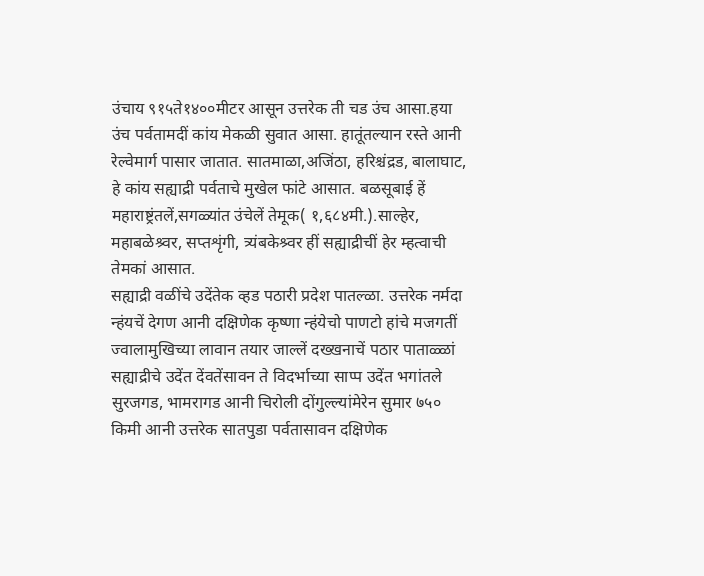उंचाय ९१५ते१४००मीटर आसून उत्तरेक ती चड उंच आसा.हया उंच पर्वतामदीं कांय मेकळी सुवात आसा. हातूंतल्यान रस्ते आनी रेल्वेमार्ग पासार जातात. सातमाळा,अजिंठा, हरिश्चंद्रड, बालाघाट, हे कांय सह्याद्री पर्वताचे मुखेल फांटे आसात. बळसूबाई हें महाराष्ट्रंतलें,सगळ्यांत उंचेलें तेमूक( १,६८४मी.).साल्हेर, महाबळेश्र्वर, सप्तशृंगी, त्र्यंबकेश्र्वर हीं सह्याद्रीचीं हेर म्हत्वाची तेमकां आसात.
सह्याद्री वळींचे उदेंतेक व्हड पठारी प्रदेश पातल्ळा. उत्तरेक नर्मदा न्हंयचें देगण आनी दक्षिणेक कृष्णा न्हंयेचो पाणटो हांचे मजगतीं ज्वालामुखिच्या लावान तयार जाल्लें दख्खनाचें पठार पाताळ्ळां सह्याद्रीचे उदेंत देंवतेंसावन ते विदर्भाच्या साप्प उदेंत भगांतले सुरजगड, भामरागड आनी चिरोली दोंगुल्ल्यांमेरेन सुमार ७५० किमी आनी उत्तरेक सातपुडा पर्वतासावन दक्षिणेक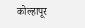कोल्हापूर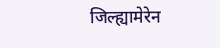जिल्ह्यामेरेन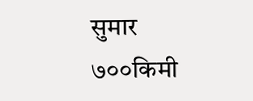सुमार ७००किमी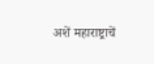अशें महाराष्ट्राचें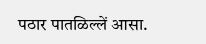पठार पातळिल्लें आसा.